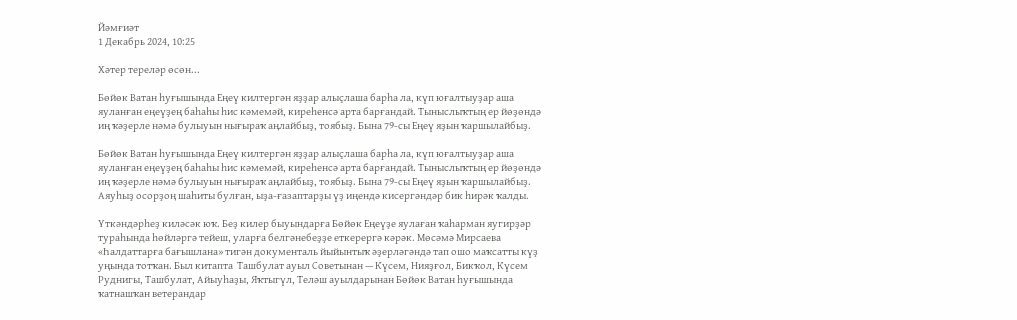Йәмғиәт
1 Декабрь 2024, 10:25

Хәтер тереләр өсөн...

Бөйөк Ватан һуғышында Еңеү килтергән яҙҙар алыҫлаша барһа ла, күп юғалтыуҙар аша яуланған еңеүҙең баһаһы һис кәмемәй, киреһенсә арта барғандай. Тыныслыҡтың ер йөҙөндә иң ҡәҙерле нәмә булыуын нығыраҡ аңлайбыҙ, тоябыҙ. Бына 79-сы Еңеү яҙын ҡаршылайбыҙ.

Бөйөк Ватан һуғышында Еңеү килтергән яҙҙар алыҫлаша барһа ла, күп юғалтыуҙар аша яуланған еңеүҙең баһаһы һис кәмемәй, киреһенсә арта барғандай. Тыныслыҡтың ер йөҙөндә иң ҡәҙерле нәмә булыуын нығыраҡ аңлайбыҙ, тоябыҙ. Бына 79-сы Еңеү яҙын ҡаршылайбыҙ. Аяуһыҙ осорҙоң шаһиты булған, ыҙа-ғазаптарҙы үҙ иңендә кисергәндәр бик һирәк ҡалды.

Үткәндәрһеҙ киләсәк юҡ. Беҙ килер быуындарға Бөйөк Еңеүҙе яулаған ҡаһарман яугирҙәр тураһында һөйләргә тейеш, уларға белгәнебеҙҙе еткерергә кәрәк. Мөсәмә Мирсаева «Һалдаттарға бағышлана» тигән документаль йыйынтыҡ әҙерләгәндә тап ошо маҡсатты күҙ уңында тотҡан. Был китапта  Ташбулат ауыл Советынан — Күсем, Нияҙғол, Бикҡол, Күсем Руднигы, Ташбулат, Айыуһаҙы, Яҡтыгүл, Теләш ауылдарынан Бөйөк Ватан һуғышында ҡатнашҡан ветерандар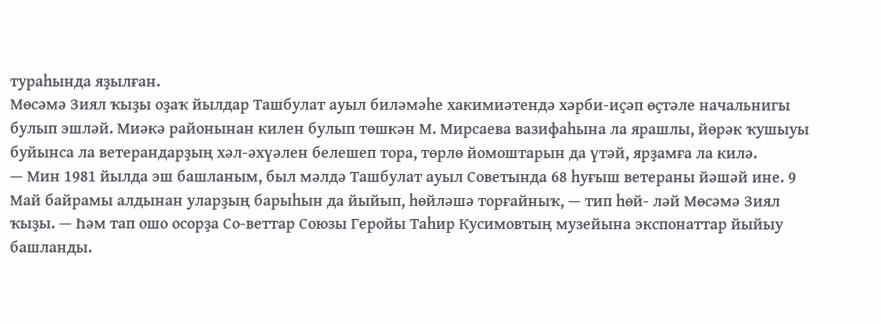тураһында яҙылған.
Мөсәмә Зиял ҡыҙы оҙаҡ йылдар Ташбулат ауыл биләмәһе хакимиәтендә хәрби-иҫәп өҫтәле начальнигы булып эшләй. Миәкә районынан килен булып төшкән М. Мирсаева вазифаһына ла ярашлы, йөрәк ҡушыуы буйынса ла ветерандарҙың хәл-әхүәлен белешеп тора, төрлө йомоштарын да үтәй, ярҙамға ла килә.
— Мин 1981 йылда эш башланым, был мәлдә Ташбулат ауыл Советында 68 һуғыш ветераны йәшәй ине. 9 Май байрамы алдынан уларҙың барыһын да йыйып, һөйләшә торғайныҡ, — тип һөй- ләй Мөсәмә Зиял ҡыҙы. — Һәм тап ошо осорҙа Со-веттар Союзы Геройы Таһир Кусимовтың музейына экспонаттар йыйыу башланды.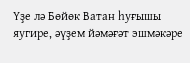Үҙе лә Бөйөк Ватан һуғышы яугире, әүҙем йәмәғәт эшмәкәре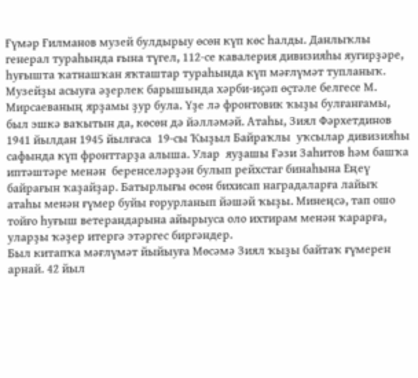Ғүмәр Ғилманов музей булдырыу өсөн күп көс һалды. Данлыҡлы генерал тураһында ғына түгел, 112-се кавалерия дивизияһы яугирҙәре, һуғышта ҡатнашҡан яҡташтар тураһында күп мәғлүмәт тупланыҡ.
Музейҙы асыуға әҙерлек барышында хәрби-иҫәп өҫтәле белгесе М. Мирсаеваның ярҙамы ҙур була. Үҙе лә фронтовик ҡыҙы булғанғамы, был эшкә ваҡытын да, көсөн дә йәлләмәй. Атаһы, Зиял Фәрхетдинов 1941 йылдан 1945 йылғаса  19-сы Ҡыҙыл Байраҡлы  уҡсылар дивизияһы сафында күп фронттарҙа алыша. Улар  яуҙашы Ғәзи Заһитов һәм башҡа иптәштәре менән  беренселәрҙән булып рейхстаг бинаһына Еңеү байрағын ҡаҙайҙар. Батырлығы өсөн бихисап наградаларға лайыҡ атаһы менән ғүмер буйы ғорурланып йәшәй ҡыҙы. Минеңсә, тап ошо тойғо һуғыш ветерандарына айырыуса оло ихтирам менән ҡарарға, уларҙы ҡәҙер итергә этәргес биргәндер.
Был китапҡа мәғлүмәт йыйыуға Мөсәмә Зиял ҡыҙы байтаҡ ғүмерен арнай. 42 йыл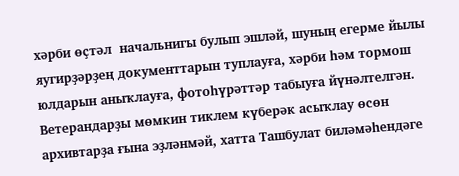хәрби өҫтәл  начальнигы булып эшләй, шуның егерме йылы яугирҙәрҙең документтарын туплауға, хәрби һәм тормош юлдарын аныҡлауға, фотоһүрәттәр табыуға йүнәлтелгән. Ветерандарҙы мөмкин тиклем күберәк асыҡлау өсөн архивтарҙа ғына эҙләнмәй, хатта Ташбулат биләмәһендәге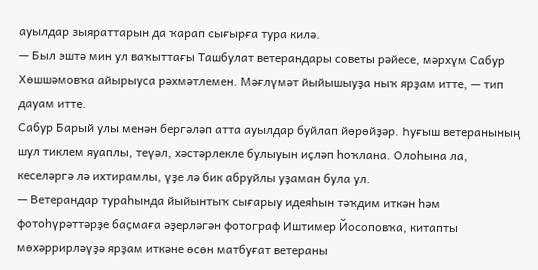ауылдар зыяраттарын да ҡарап сығырға тура килә.
— Был эштә мин ул ваҡыттағы Ташбулат ветерандары советы рәйесе, мәрхүм Сабур Хөшшәмовҡа айырыуса рәхмәтлемен. Мәғлүмәт йыйышыуҙа ныҡ ярҙам итте, — тип дауам итте.
Сабур Барый улы менән бергәләп атта ауылдар буйлап йөрөйҙәр. Һуғыш ветеранының шул тиклем яуаплы, теүәл, хәстәрлекле булыуын иҫләп һоҡлана. Олоһына ла, кеселәргә лә ихтирамлы, үҙе лә бик абруйлы уҙаман була ул.
— Ветерандар тураһында йыйынтыҡ сығарыу идеяһын тәҡдим иткән һәм фотоһүрәттәрҙе баҫмаға әҙерләгән фотограф Иштимер Йосоповҡа, китапты мөхәррирләүҙә ярҙам иткәне өсөн матбуғат ветераны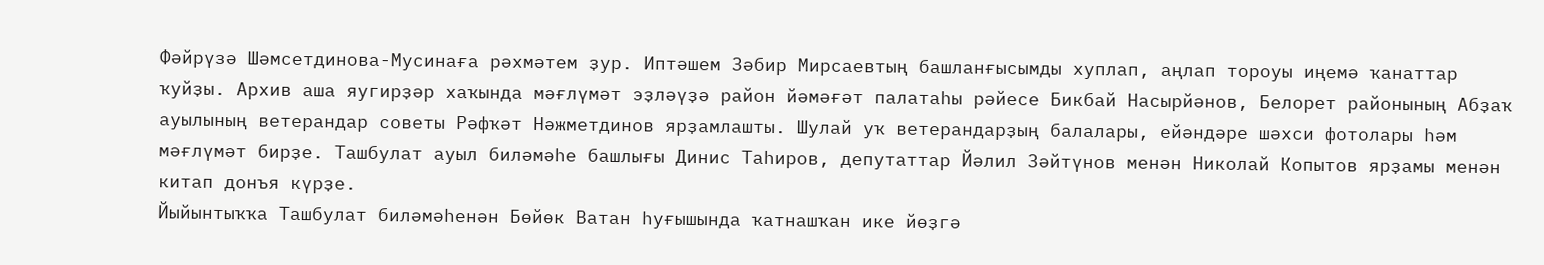Фәйрүзә Шәмсетдинова-Мусинаға рәхмәтем ҙур. Иптәшем Зәбир Мирсаевтың башланғысымды хуплап, аңлап тороуы иңемә ҡанаттар ҡуйҙы. Архив аша яугирҙәр хаҡында мәғлүмәт эҙләүҙә район йәмәғәт палатаһы рәйесе Бикбай Насырйәнов, Белорет районының Абҙаҡ ауылының ветерандар советы Рәфҡәт Нәжметдинов ярҙамлашты. Шулай уҡ ветерандарҙың балалары, ейәндәре шәхси фотолары һәм мәғлүмәт бирҙе. Ташбулат ауыл биләмәһе башлығы Динис Таһиров, депутаттар Йәлил Зәйтүнов менән Николай Копытов ярҙамы менән китап донъя күрҙе.
Йыйынтыҡҡа Ташбулат биләмәһенән Бөйөк Ватан һуғышында ҡатнашҡан ике йөҙгә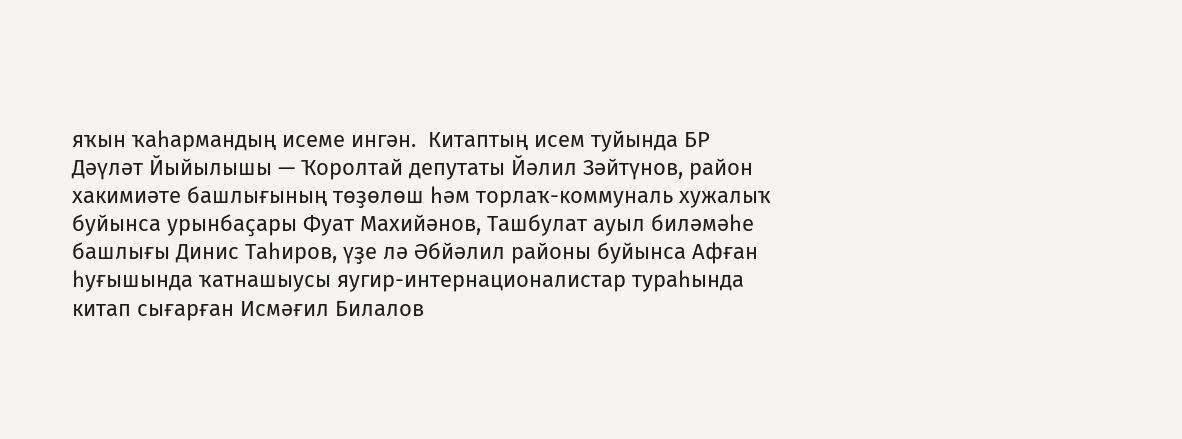яҡын ҡаһармандың исеме ингән.  Китаптың исем туйында БР Дәүләт Йыйылышы — Ҡоролтай депутаты Йәлил Зәйтүнов, район хакимиәте башлығының төҙөлөш һәм торлаҡ-коммуналь хужалыҡ буйынса урынбаҫары Фуат Махийәнов, Ташбулат ауыл биләмәһе башлығы Динис Таһиров, үҙе лә Әбйәлил районы буйынса Афған һуғышында ҡатнашыусы яугир-интернационалистар тураһында китап сығарған Исмәғил Билалов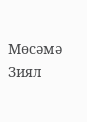Мөсәмә Зиял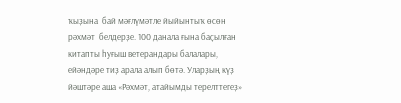ҡыҙына  бай мәғлүмәтле йыйынтыҡ өсөн рәхмәт  белдерҙе. 100 данала ғына баҫылған китапты һуғыш ветерандары балалары, ейәндәре тиҙ арала алып бөтә. Уларҙың күҙ йәштәре аша «Рәхмәт, атайымды терелттегеҙ»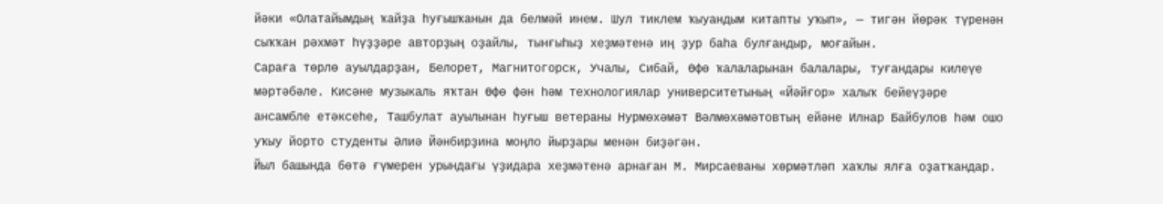йәки «Олатайымдың ҡайҙа һуғышҡанын да белмәй инем. Шул тиклем ҡыуандым китапты уҡып», — тигән йөрәк түренән сыҡҡан рәхмәт һүҙҙәре авторҙың оҙайлы, тынғыһыҙ хеҙмәтенә иң ҙур баһа булғандыр, моғайын.
Сараға төрлө ауылдарҙан, Белорет, Магнитогорск, Учалы, Сибай, Өфө ҡалаларынан балалары, туғандары килеүе мәртәбәле. Кисәне музыкаль яҡтан Өфө фән һәм технологиялар университетының «Йәйғор» халыҡ бейеүҙәре ансамбле етәксеһе, Ташбулат ауылынан һуғыш ветераны Нурмөхәмәт Вәлмөхәмәтовтың ейәне Илнар Байбулов һәм ошо уҡыу йорто студенты Әлиә Йәнбирҙина моңло йырҙары менән биҙәгән.
Йыл башында бөтә ғүмерен урындағы үҙидара хеҙмәтенә арнаған М. Мирсаеваны хөрмәтләп хаҡлы ялға оҙатҡандар.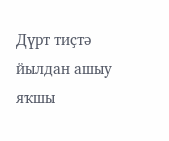Дүрт тиҫтә йылдан ашыу яҡшы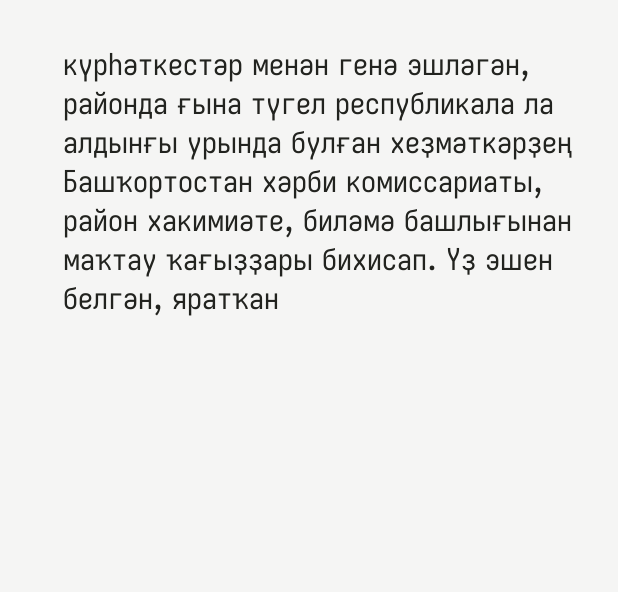күрһәткестәр менән генә эшләгән, районда ғына түгел республикала ла алдынғы урында булған хеҙмәткәрҙең Башҡортостан хәрби комиссариаты, район хакимиәте, биләмә башлығынан маҡтау ҡағыҙҙары бихисап. Үҙ эшен белгән, яратҡан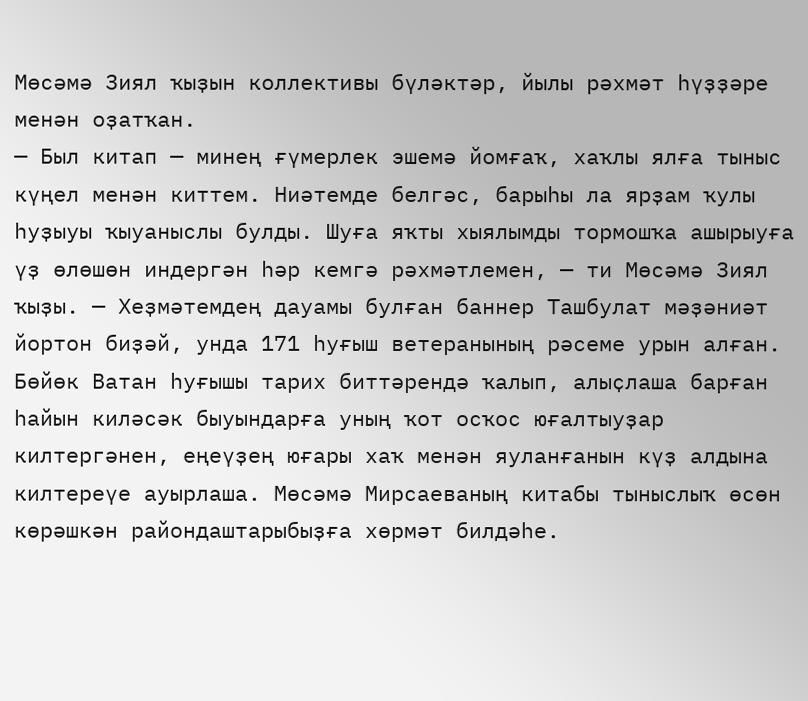Мөсәмә Зиял ҡыҙын коллективы бүләктәр, йылы рәхмәт һүҙҙәре менән оҙатҡан.
— Был китап — минең ғүмерлек эшемә йомғаҡ, хаҡлы ялға тыныс күңел менән киттем. Ниәтемде белгәс, барыһы ла ярҙам ҡулы һуҙыуы ҡыуаныслы булды. Шуға яҡты хыялымды тормошҡа ашырыуға үҙ өлөшөн индергән һәр кемгә рәхмәтлемен, — ти Мөсәмә Зиял ҡыҙы. — Хеҙмәтемдең дауамы булған баннер Ташбулат мәҙәниәт йортон биҙәй, унда 171 һуғыш ветеранының рәсеме урын алған.
Бөйөк Ватан һуғышы тарих биттәрендә ҡалып, алыҫлаша барған һайын киләсәк быуындарға уның ҡот осҡос юғалтыуҙар килтергәнен, еңеүҙең юғары хаҡ менән яуланғанын күҙ алдына килтереүе ауырлаша. Мөсәмә Мирсаеваның китабы тыныслыҡ өсөн көрәшкән райондаштарыбыҙға хөрмәт билдәһе.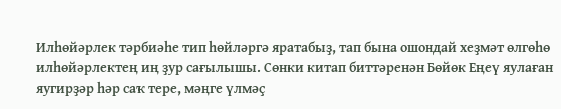Илһөйәрлек тәрбиәһе тип һөйләргә яратабыҙ, тап бына ошондай хеҙмәт өлгөһө илһөйәрлектең иң ҙур сағылышы. Сөнки китап биттәренән Бөйөк Еңеү яулаған яугирҙәр һәр саҡ тере, мәңге үлмәҫ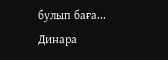булып баға...
Динара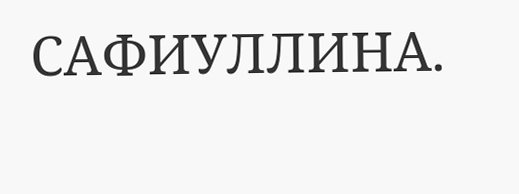САФИУЛЛИНА.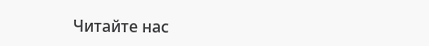Читайте нас